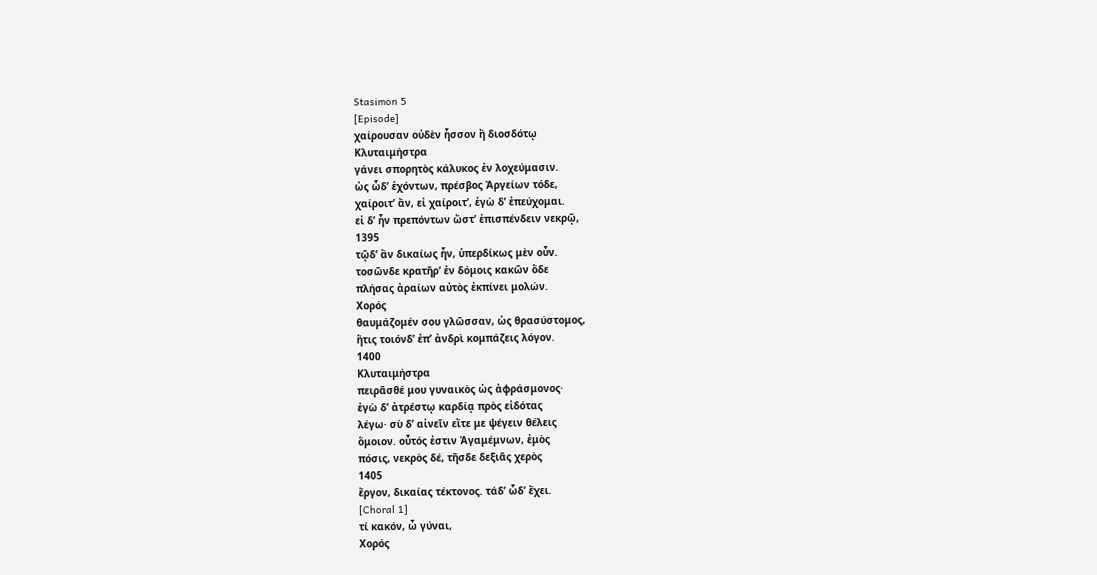Stasimon 5
[Episode]
χαίρουσαν οὐδὲν ἧσσον ἢ διοσδότῳ
Κλυταιμήστρα
γάνει σπορητὸς κάλυκος ἐν λοχεύμασιν.
ὡς ὧδʼ ἐχόντων, πρέσβος Ἀργείων τόδε,
χαίροιτʼ ἄν, εἰ χαίροιτʼ, ἐγὼ δʼ ἐπεύχομαι.
εἰ δʼ ἦν πρεπόντων ὥστʼ ἐπισπένδειν νεκρῷ,
1395
τῷδʼ ἂν δικαίως ἦν, ὑπερδίκως μὲν οὖν.
τοσῶνδε κρατῆρʼ ἐν δόμοις κακῶν ὅδε
πλήσας ἀραίων αὐτὸς ἐκπίνει μολών.
Χορός
θαυμάζομέν σου γλῶσσαν, ὡς θρασύστομος,
ἥτις τοιόνδʼ ἐπʼ ἀνδρὶ κομπάζεις λόγον.
1400
Κλυταιμήστρα
πειρᾶσθέ μου γυναικὸς ὡς ἀφράσμονος·
ἐγὼ δʼ ἀτρέστῳ καρδίᾳ πρὸς εἰδότας
λέγω· σὺ δʼ αἰνεῖν εἴτε με ψέγειν θέλεις
ὅμοιον. οὗτός ἐστιν Ἀγαμέμνων, ἐμὸς
πόσις, νεκρὸς δέ, τῆσδε δεξιᾶς χερὸς
1405
ἔργον, δικαίας τέκτονος. τάδʼ ὧδʼ ἔχει.
[Choral 1]
τί κακόν, ὦ γύναι,
Χορός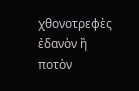χθονοτρεφὲς ἐδανὸν ἢ ποτὸν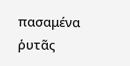πασαμένα ῥυτᾶς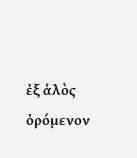ἐξ ἁλὸς ὀρόμενον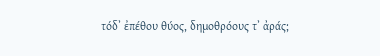τόδʼ ἐπέθου θύος, δημοθρόους τʼ ἀράς;